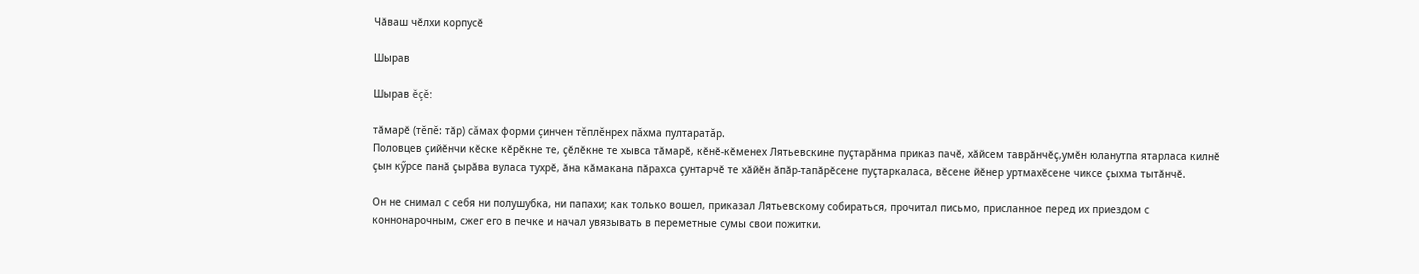Чӑваш чӗлхи корпусӗ

Шырав

Шырав ĕçĕ:

тӑмарӗ (тĕпĕ: тӑр) сăмах форми çинчен тĕплĕнрех пăхма пултаратăр.
Половцев ҫийӗнчи кӗске кӗрӗкне те, ҫӗлӗкне те хывса тӑмарӗ, кӗнӗ-кӗменех Лятьевскине пуҫтарӑнма приказ пачӗ, хӑйсем таврӑнчӗҫ,умӗн юланутпа ятарласа килнӗ ҫын кӳрсе панӑ ҫырӑва вуласа тухрӗ, ӑна кӑмакана пӑрахса ҫунтарчӗ те хӑйӗн ӑпӑр-тапӑрӗсене пуҫтаркаласа, вӗсене йӗнер уртмахӗсене чиксе ҫыхма тытӑнчӗ.

Он не снимал с себя ни полушубка, ни папахи; как только вошел, приказал Лятьевскому собираться, прочитал письмо, присланное перед их приездом с коннонарочным, сжег его в печке и начал увязывать в переметные сумы свои пожитки.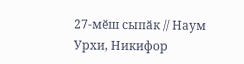27-мӗш сыпӑк // Наум Урхи, Никифор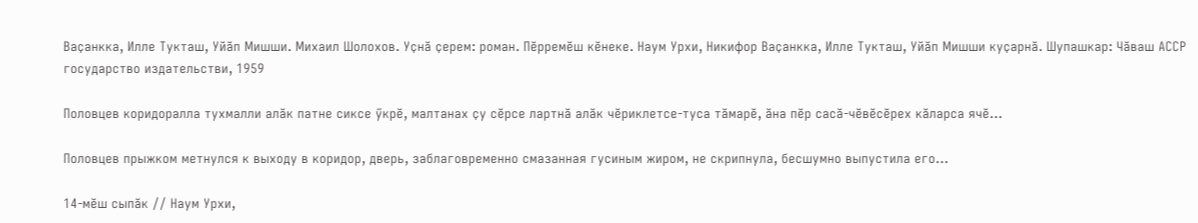Ваҫанкка, Илле Тукташ, Уйӑп Мишши. Михаил Шолохов. Уҫнӑ ҫерем: роман. Пӗрремӗш кӗнеке. Наум Урхи, Никифор Ваҫанкка, Илле Тукташ, Уйӑп Мишши куҫарнӑ. Шупашкар: Чӑваш АССР государство издательстви, 1959

Половцев коридоралла тухмалли алӑк патне сиксе ӳкрӗ, малтанах ҫу сӗрсе лартнӑ алӑк чӗриклетсе-туса тӑмарӗ, ӑна пӗр сасӑ-чӗвӗсӗрех кӑларса ячӗ…

Половцев прыжком метнулся к выходу в коридор, дверь, заблаговременно смазанная гусиным жиром, не скрипнула, бесшумно выпустила его…

14-мӗш сыпӑк // Наум Урхи,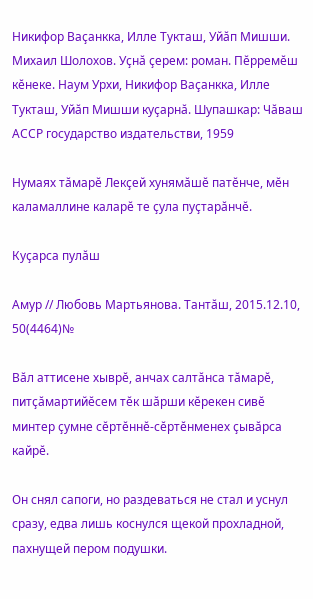Никифор Ваҫанкка, Илле Тукташ, Уйӑп Мишши. Михаил Шолохов. Уҫнӑ ҫерем: роман. Пӗрремӗш кӗнеке. Наум Урхи, Никифор Ваҫанкка, Илле Тукташ, Уйӑп Мишши куҫарнӑ. Шупашкар: Чӑваш АССР государство издательстви, 1959

Нумаях тӑмарӗ Лекҫей хунямӑшӗ патӗнче, мӗн каламаллине каларӗ те ҫула пуҫтарӑнчӗ.

Куҫарса пулӑш

Амур // Любовь Мартьянова. Тантӑш, 2015.12.10, 50(4464)№

Вӑл аттисене хыврӗ, анчах салтӑнса тӑмарӗ, питҫӑмартийӗсем тӗк шӑрши кӗрекен сивӗ минтер ҫумне сӗртӗннӗ-сӗртӗнменех ҫывӑрса кайрӗ.

Он снял сапоги, но раздеваться не стал и уснул сразу, едва лишь коснулся щекой прохладной, пахнущей пером подушки.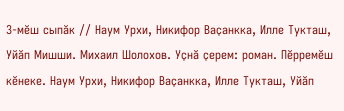3-мӗш сыпӑк // Наум Урхи, Никифор Ваҫанкка, Илле Тукташ, Уйӑп Мишши. Михаил Шолохов. Уҫнӑ ҫерем: роман. Пӗрремӗш кӗнеке. Наум Урхи, Никифор Ваҫанкка, Илле Тукташ, Уйӑп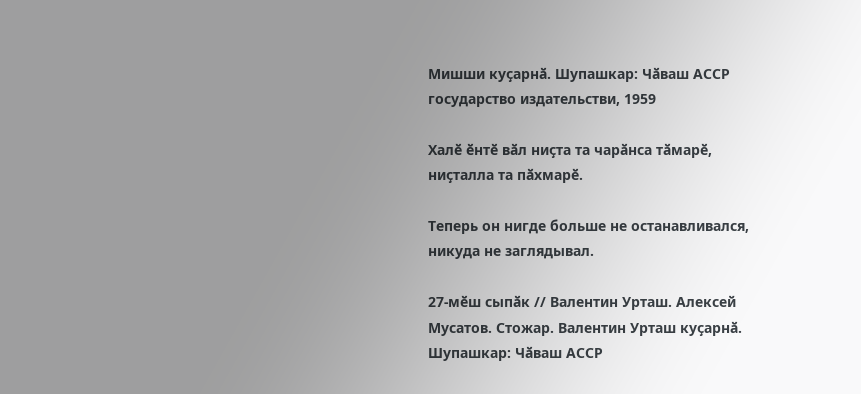Мишши куҫарнӑ. Шупашкар: Чӑваш АССР государство издательстви, 1959

Халӗ ӗнтӗ вӑл ниҫта та чарӑнса тӑмарӗ, ниҫталла та пӑхмарӗ.

Теперь он нигде больше не останавливался, никуда не заглядывал.

27-мӗш сыпӑк // Валентин Урташ. Алексей Мусатов. Стожар. Валентин Урташ куҫарнӑ. Шупашкар: Чӑваш АССР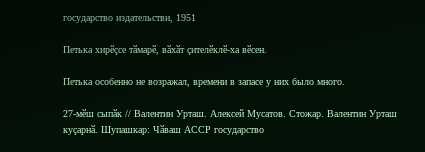государство издательстви, 1951

Петька хирӗҫсе тӑмарӗ, вӑхӑт ҫителӗклӗ-ха вӗсен.

Петька особенно не возражал, времени в запасе у них было много.

27-мӗш сыпӑк // Валентин Урташ. Алексей Мусатов. Стожар. Валентин Урташ куҫарнӑ. Шупашкар: Чӑваш АССР государство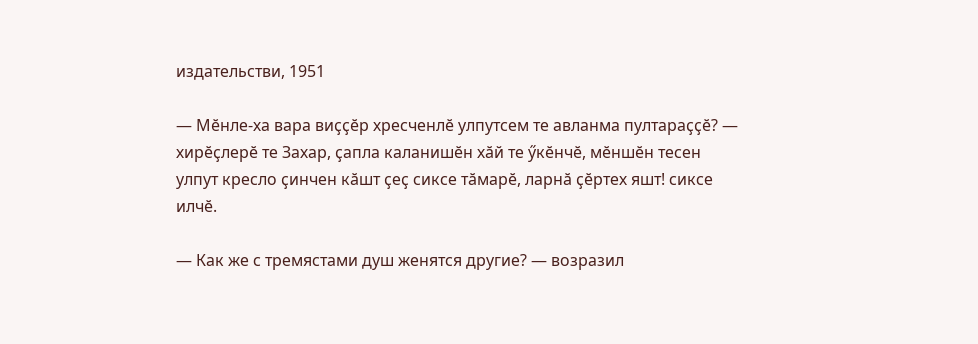издательстви, 1951

— Мӗнле-ха вара виҫҫӗр хресченлӗ улпутсем те авланма пултараҫҫӗ? — хирӗҫлерӗ те Захар, ҫапла каланишӗн хӑй те ӳкӗнчӗ, мӗншӗн тесен улпут кресло ҫинчен кӑшт ҫеҫ сиксе тӑмарӗ, ларнӑ ҫӗртех яшт! сиксе илчӗ.

— Как же с тремястами душ женятся другие? — возразил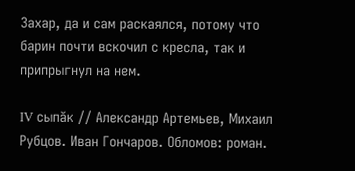Захар, да и сам раскаялся, потому что барин почти вскочил с кресла, так и припрыгнул на нем.

IV сыпӑк // Александр Артемьев, Михаил Рубцов. Иван Гончаров. Обломов: роман.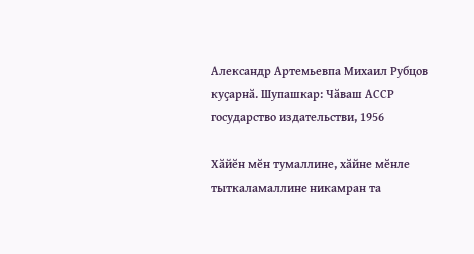Александр Артемьевпа Михаил Рубцов куҫарнӑ. Шупашкар: Чӑваш АССР государство издательстви, 1956

Хӑйӗн мӗн тумаллине, хӑйне мӗнле тыткаламаллине никамран та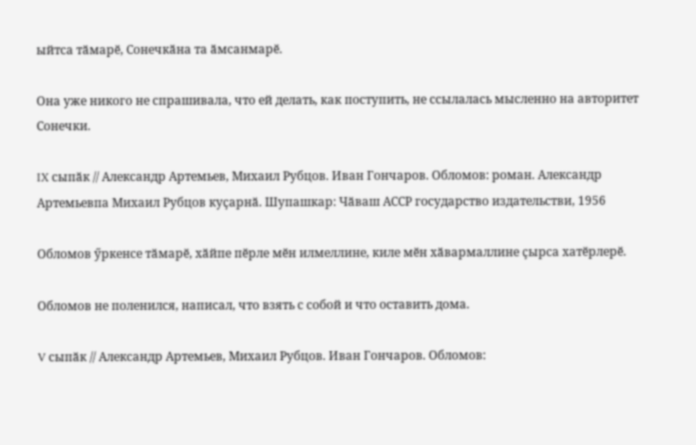ыйтса тӑмарӗ, Сонечкӑна та ӑмсанмарӗ.

Она уже никого не спрашивала, что ей делать, как поступить, не ссылалась мысленно на авторитет Сонечки.

IX сыпӑк // Александр Артемьев, Михаил Рубцов. Иван Гончаров. Обломов: роман. Александр Артемьевпа Михаил Рубцов куҫарнӑ. Шупашкар: Чӑваш АССР государство издательстви, 1956

Обломов ӳркенсе тӑмарӗ, хӑйпе пӗрле мӗн илмеллине, киле мӗн хӑвармаллине ҫырса хатӗрлерӗ.

Обломов не поленился, написал, что взять с собой и что оставить дома.

V сыпӑк // Александр Артемьев, Михаил Рубцов. Иван Гончаров. Обломов: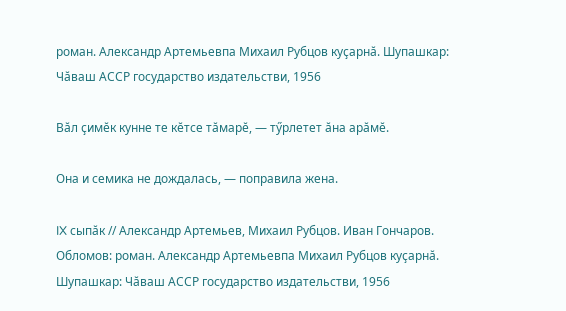роман. Александр Артемьевпа Михаил Рубцов куҫарнӑ. Шупашкар: Чӑваш АССР государство издательстви, 1956

Вӑл ҫимӗк кунне те кӗтсе тӑмарӗ, — тӳрлетет ӑна арӑмӗ.

Она и семика не дождалась, — поправила жена.

IX сыпӑк // Александр Артемьев, Михаил Рубцов. Иван Гончаров. Обломов: роман. Александр Артемьевпа Михаил Рубцов куҫарнӑ. Шупашкар: Чӑваш АССР государство издательстви, 1956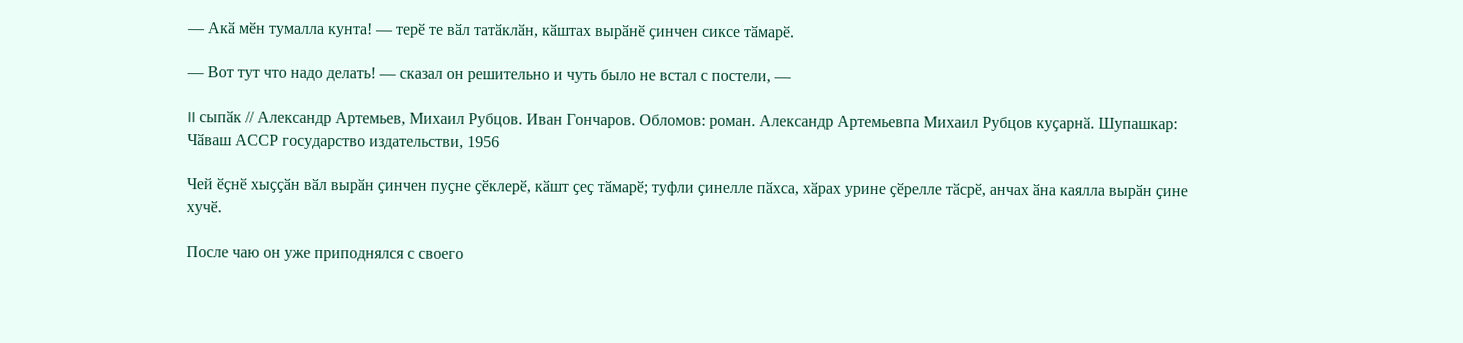— Акӑ мӗн тумалла кунта! — терӗ те вӑл татӑклӑн, кӑштах вырӑнӗ ҫинчен сиксе тӑмарӗ.

— Вот тут что надо делать! — сказал он решительно и чуть было не встал с постели, —

II сыпӑк // Александр Артемьев, Михаил Рубцов. Иван Гончаров. Обломов: роман. Александр Артемьевпа Михаил Рубцов куҫарнӑ. Шупашкар: Чӑваш АССР государство издательстви, 1956

Чей ӗҫнӗ хыҫҫӑн вӑл вырӑн ҫинчен пуҫне ҫӗклерӗ, кӑшт ҫеҫ тӑмарӗ; туфли ҫинелле пӑхса, хӑрах урине ҫӗрелле тӑсрӗ, анчах ӑна каялла вырӑн ҫине хучӗ.

После чаю он уже приподнялся с своего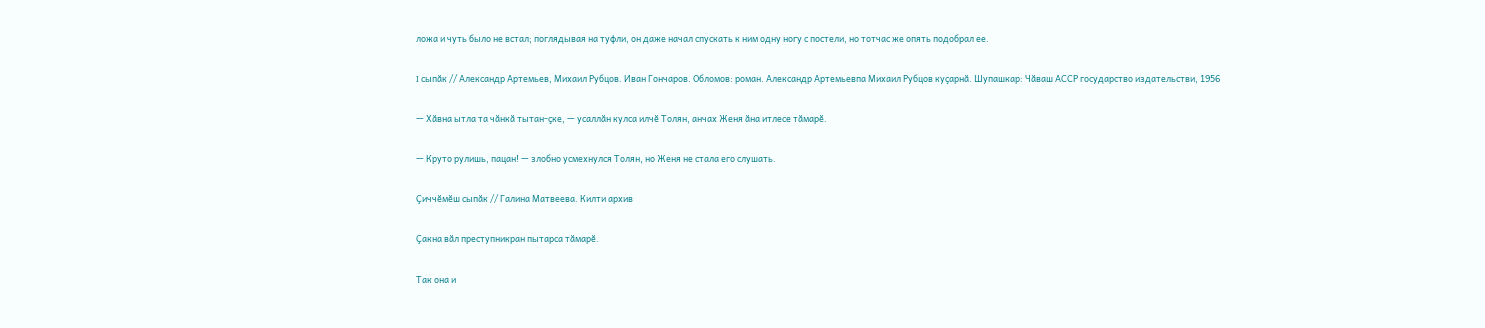ложа и чуть было не встал; поглядывая на туфли, он даже начал спускать к ним одну ногу с постели, но тотчас же опять подобрал ее.

I сыпӑк // Александр Артемьев, Михаил Рубцов. Иван Гончаров. Обломов: роман. Александр Артемьевпа Михаил Рубцов куҫарнӑ. Шупашкар: Чӑваш АССР государство издательстви, 1956

— Хӑвна ытла та чӑнкӑ тытан-ҫке, — усаллӑн кулса илчӗ Толян, анчах Женя ӑна итлесе тӑмарӗ.

— Круто рулишь, пацан! — злобно усмехнулся Толян, но Женя не стала его слушать.

Ҫиччӗмӗш сыпӑк // Галина Матвеева. Килти архив

Ҫакна вӑл преступникран пытарса тӑмарӗ.

Так она и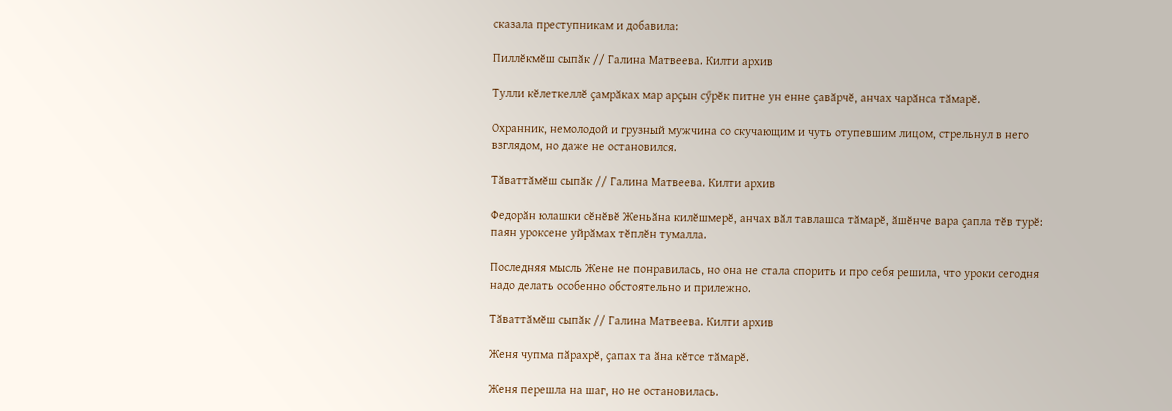сказала преступникам и добавила:

Пиллӗкмӗш сыпӑк // Галина Матвеева. Килти архив

Тулли кӗлеткеллӗ ҫамрӑках мар арҫын сӳрӗк питне ун енне ҫавӑрчӗ, анчах чарӑнса тӑмарӗ.

Охранник, немолодой и грузный мужчина со скучающим и чуть отупевшим лицом, стрельнул в него взглядом, но даже не остановился.

Тӑваттӑмӗш сыпӑк // Галина Матвеева. Килти архив

Федорӑн юлашки сӗнӗвӗ Женьӑна килӗшмерӗ, анчах вӑл тавлашса тӑмарӗ, ӑшӗнче вара ҫапла тӗв турӗ: паян уроксене уйрӑмах тӗплӗн тумалла.

Последняя мысль Жене не понравилась, но она не стала спорить и про себя решила, что уроки сегодня надо делать особенно обстоятельно и прилежно.

Тӑваттӑмӗш сыпӑк // Галина Матвеева. Килти архив

Женя чупма пӑрахрӗ, ҫапах та ӑна кӗтсе тӑмарӗ.

Женя перешла на шаг, но не остановилась.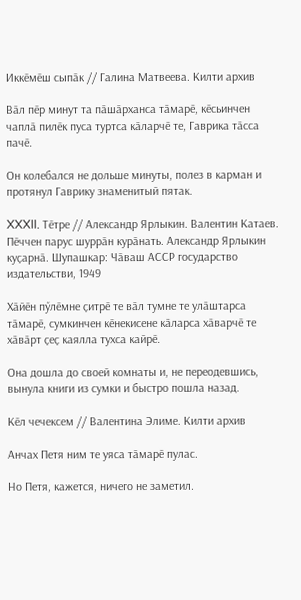Иккӗмӗш сыпӑк // Галина Матвеева. Килти архив

Вӑл пӗр минут та пӑшӑрханса тӑмарӗ, кӗсьинчен чаплӑ пилӗк пуса туртса кӑларчӗ те, Гаврика тӑсса пачӗ.

Он колебался не дольше минуты, полез в карман и протянул Гаврику знаменитый пятак.

XXXII. Тӗтре // Александр Ярлыкин. Валентин Катаев. Пӗччен парус шуррӑн курӑнать. Александр Ярлыкин куҫарнӑ. Шупашкар: Чӑваш АССР государство издательстви, 1949

Хӑйӗн пӳлӗмне ҫитрӗ те вӑл тумне те улӑштарса тӑмарӗ, сумкинчен кӗнекисене кӑларса хӑварчӗ те хӑвӑрт ҫеҫ каялла тухса кайрӗ.

Она дошла до своей комнаты и, не переодевшись, вынула книги из сумки и быстро пошла назад.

Кӗл чечексем // Валентина Элиме. Килти архив

Анчах Петя ним те уяса тӑмарӗ пулас.

Но Петя, кажется, ничего не заметил.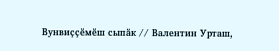Вунвиҫҫӗмӗш сыпӑк // Валентин Урташ,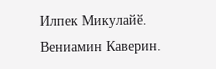Илпек Микулайӗ. Вениамин Каверин.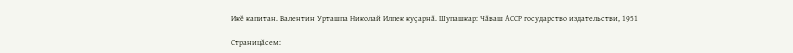Икӗ капитан. Валентин Урташпа Николай Илпек куҫарнӑ. Шупашкар: Чӑваш АССР государство издательстви, 1951

Страницăсем: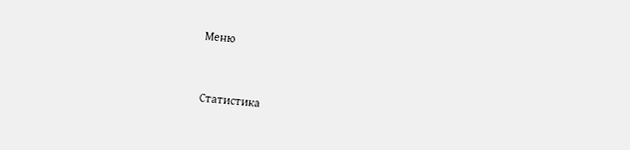Меню



Статистика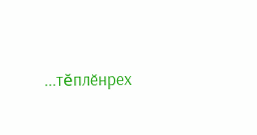...тĕплӗнрех